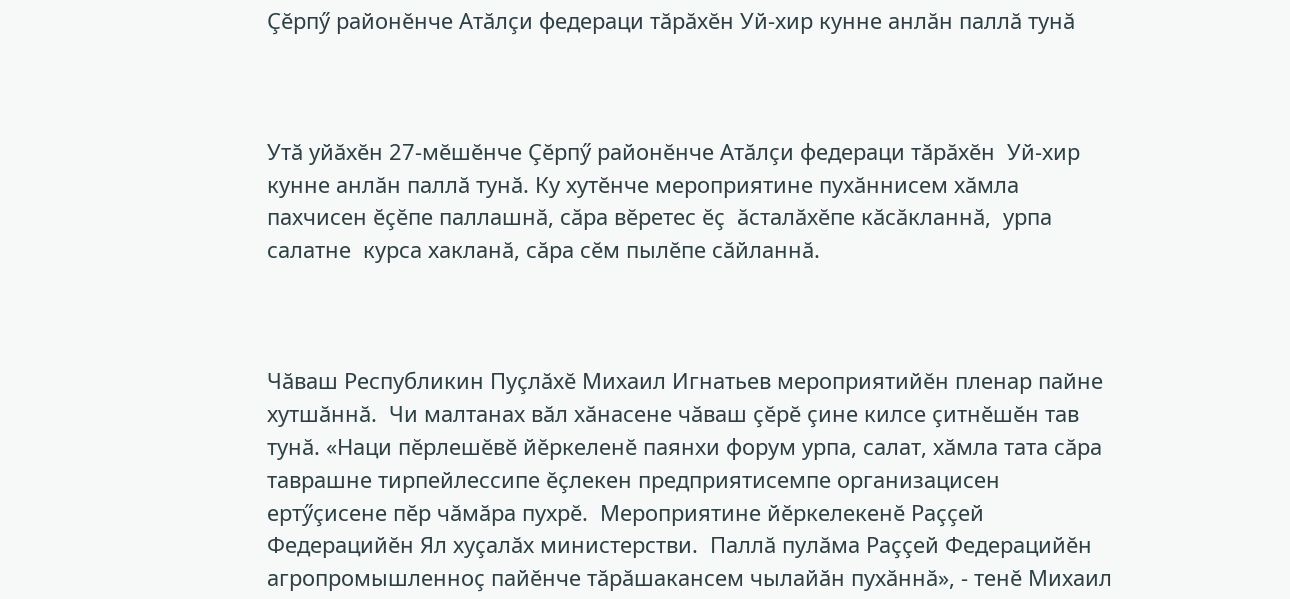Çĕрпӳ районĕнче Атăлçи федераци тăрăхĕн Уй-хир кунне анлăн паллă тунă



Утă уйăхĕн 27-мĕшĕнче Çĕрпӳ районĕнче Атăлçи федераци тăрăхĕн  Уй-хир кунне анлăн паллă тунă. Ку хутĕнче мероприятине пухăннисем хăмла пахчисен ĕçĕпе паллашнă, сăра вĕретес ĕç  ăсталăхĕпе кăсăкланнă,  урпа салатне  курса хакланă, сăра сĕм пылĕпе сăйланнă.



Чăваш Республикин Пуçлăхĕ Михаил Игнатьев мероприятийĕн пленар пайне хутшăннă.  Чи малтанах вăл хăнасене чăваш çĕрĕ çине килсе çитнĕшĕн тав тунă. «Наци пĕрлешĕвĕ йĕркеленĕ паянхи форум урпа, салат, хăмла тата сăра таврашне тирпейлессипе ĕçлекен предприятисемпе организацисен ертӳçисене пĕр чăмăра пухрĕ.  Мероприятине йĕркелекенĕ Раççей Федерацийĕн Ял хуçалăх министерстви.  Паллă пулăма Раççей Федерацийĕн агропромышленноç пайĕнче тăрăшакансем чылайăн пухăннă», - тенĕ Михаил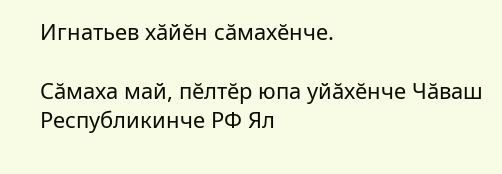Игнатьев хăйĕн сăмахĕнче.

Сăмаха май, пĕлтĕр юпа уйăхĕнче Чăваш Республикинче РФ Ял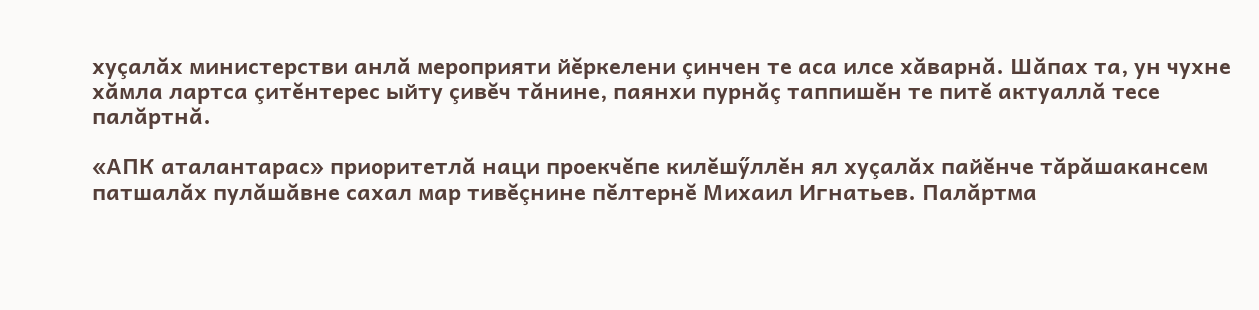хуçалăх министерстви анлă мероприяти йĕркелени çинчен те аса илсе хăварнă. Шăпах та, ун чухне хăмла лартса çитĕнтерес ыйту çивĕч тăнине, паянхи пурнăç таппишĕн те питĕ актуаллă тесе палăртнă.

«АПК аталантарас» приоритетлă наци проекчĕпе килĕшӳллĕн ял хуçалăх пайĕнче тăрăшакансем патшалăх пулăшăвне сахал мар тивĕçнине пĕлтернĕ Михаил Игнатьев. Палăртма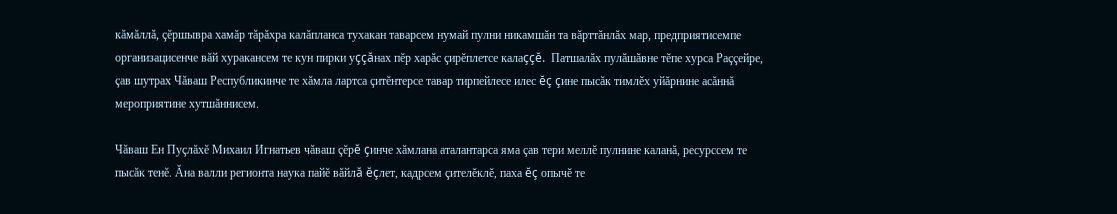кăмăллă, çĕршывра хамăр тăрăхра калăпланса тухакан таварсем нумай пулни никамшăн та вăрттăнлăх мар, предприятисемпе организацисенче вăй хуракансем те кун пирки уççăнах пĕр харăс çирĕплетсе калаççĕ.  Патшалăх пулăшăвне тĕпе хурса Раççейре, çав шутрах Чăваш Республикинче те хăмла лартса çитĕнтерсе тавар тирпейлесе илес ĕç çине пысăк тимлĕх уйăрнине асăннă мероприятине хутшăннисем.

Чăваш Ен Пуçлăхĕ Михаил Игнатьев чăваш çĕрĕ çинче хăмлана аталантарса яма çав тери меллĕ пулнине каланă, ресурссем те пысăк тенĕ. Ăна валли регионта наука пайĕ вăйлă ĕçлет, кадрсем çителĕклĕ, паха ĕç опычĕ те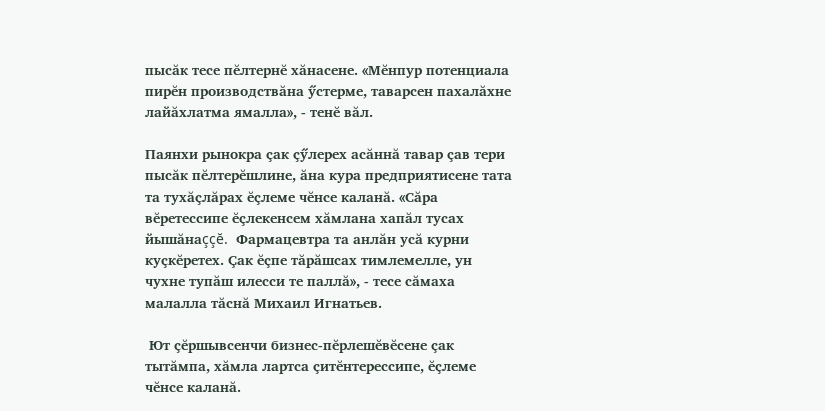пысăк тесе пĕлтернĕ хăнасене. «Мĕнпур потенциала пирĕн производствăна ӳстерме, таварсен пахалăхне лайăхлатма ямалла», - тенĕ вăл.

Паянхи рынокра çак çӳлерех асăннă тавар çав тери пысăк пĕлтерĕшлине, ăна кура предприятисене тата та тухăçлăрах ĕçлеме чĕнсе каланă. «Сăра вĕретессипе ĕçлекенсем хăмлана хапăл тусах йышăнаççĕ.  Фармацевтра та анлăн усă курни куçкĕретех. Çак ĕçпе тăрăшсах тимлемелле, ун чухне тупăш илесси те паллă», - тесе сăмаха малалла тăснă Михаил Игнатьев.

 Ют çĕршывсенчи бизнес-пĕрлешĕвĕсене çак тытăмпа, хăмла лартса çитĕнтерессипе, ĕçлеме чĕнсе каланă.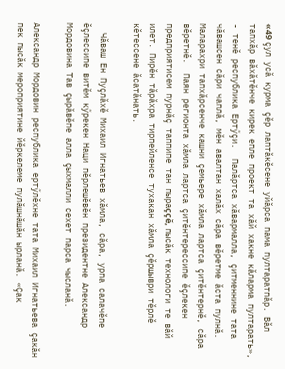«49 çул усă курма çĕр лаптăкĕсене уйăрса пама пултаратпăр. Вăл тапхăр вăхăтĕнче кирек епле проект та хăй хакне кăларма пултарать», - тенĕ республика Ертӳçи.  Палăртса хăвармалла, çитменнине тата чăвашсен сăри чаплă, мĕн авалтан халăх сăра вĕретме ăста пулнă.  Маларахри тапхăрсенче кашни çемьере хăмла лартса çитĕнтернĕ, сăра вĕретнĕ.  Паян регионта хăмла лартса çитĕнтерессипе ĕçлекен предприятисем пурнăç таппипе тан пыраççĕ, пысăк технологи те вăй илет. Пирĕн тăрăхра тирпейленсе тухакан хăмла çĕршыври тĕрлĕ кĕтессене ăсатăнать.

  Чăваш Ен Пуçлăхĕ Михаил Игнатьев хăмла, сăра, урпа салачĕпе ĕçлессипе витĕм кӳрекен Наци пĕрлешĕвĕн президентне Александр Мордовина Тав çырăвĕпе алла çыхмалли сехет парса чысланă.

Александр Мордовин республика ертӳлĕхне тата Михаил Игнатьева çакăн пек пысăк мероприятине йĕркелеме пулăшнăшăн ырланă. «Çак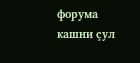форума кашни çул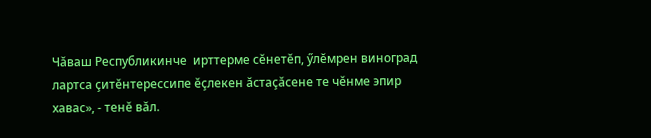Чăваш Республикинче  ирттерме сĕнетĕп, ӳлĕмрен виноград лартса çитĕнтерессипе ĕçлекен ăстаçăсене те чĕнме эпир хавас», - тенĕ вăл.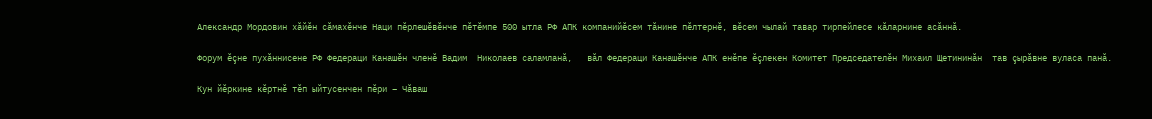Александр Мордовин хăйĕн сăмахĕнче Наци пĕрлешĕвĕнче пĕтĕмпе 500 ытла РФ АПК компанийĕсем тăнине пĕлтернĕ, вĕсем чылай тавар тирпейлесе кăларнине асăннă.

Форум ĕçне пухăннисене РФ Федераци Канашĕн членĕ Вадим  Николаев саламланă,   вăл Федераци Канашĕнче АПК енĕпе ĕçлекен Комитет Председателĕн Михаил Щетининăн  тав çырăвне вуласа панă.

Кун йĕркине кĕртнĕ тĕп ыйтусенчен пĕри – Чăваш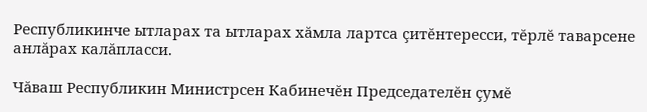Республикинче ытларах та ытларах хăмла лартса çитĕнтересси, тĕрлĕ таварсене анлăрах калăпласси.

Чăваш Республикин Министрсен Кабинечĕн Председателĕн çумĕ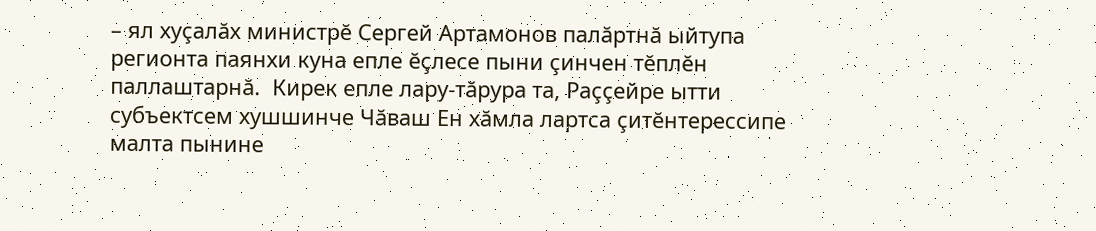– ял хуçалăх министрĕ Сергей Артамонов палăртнă ыйтупа регионта паянхи куна епле ĕçлесе пыни çинчен тĕплĕн паллаштарнă.  Кирек епле лару-тăрура та, Раççейре ытти субъектсем хушшинче Чăваш Ен хăмла лартса çитĕнтерессипе малта пынине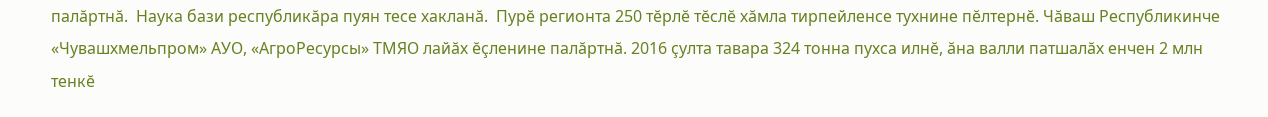палăртнă.  Наука бази республикăра пуян тесе хакланă.  Пурĕ регионта 250 тĕрлĕ тĕслĕ хăмла тирпейленсе тухнине пĕлтернĕ. Чăваш Республикинче «Чувашхмельпром» АУО, «АгроРесурсы» ТМЯО лайăх ĕçленине палăртнă. 2016 çулта тавара 324 тонна пухса илнĕ, ăна валли патшалăх енчен 2 млн тенкĕ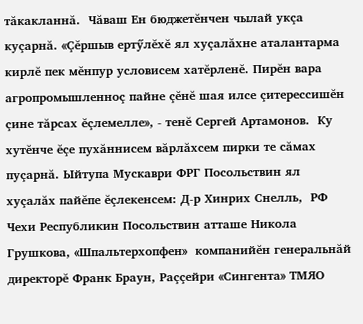тăкакланнă.  Чăваш Ен бюджетĕнчен чылай укçа куçарнă. «Çĕршыв ертӳлĕхĕ ял хуçалăхне аталантарма кирлĕ пек мĕнпур условисем хатĕрленĕ. Пирĕн вара агропромышленноç пайне çĕнĕ шая илсе çитерессишĕн çине тăрсах ĕçлемелле», - тенĕ Сергей Артамонов.  Ку хутĕнче ĕçе пухăннисем вăрлăхсем пирки те сăмах пуçарнă. Ыйтупа Мускаври ФРГ Посольствин ял хуçалăх пайĕпе ĕçлекенсем: Д-р Хинрих Снелль,  РФ Чехи Республикин Посольствин атташе Никола Грушкова, «Шпальтерхопфен»  компанийĕн генеральнăй директорĕ Франк Браун, Раççейри «Сингента» ТМЯО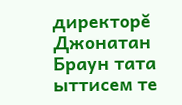директорĕ Джонатан Браун тата ыттисем те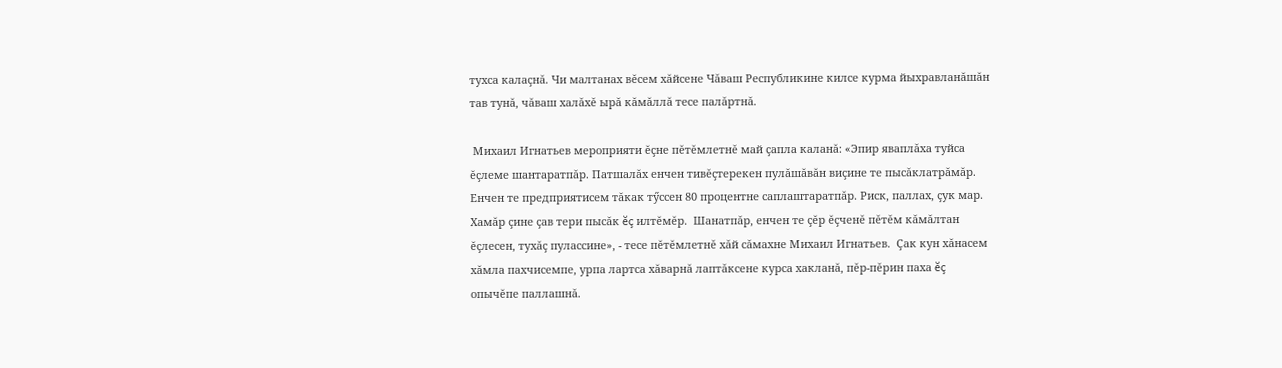тухса калаçнă. Чи малтанах вĕсем хăйсене Чăваш Республикине килсе курма йыхравланăшăн тав тунă, чăваш халăхĕ ырă кăмăллă тесе палăртнă.

 Михаил Игнатьев мероприяти ĕçне пĕтĕмлетнĕ май çапла каланă: «Эпир яваплăха туйса ĕçлеме шантаратпăр. Патшалăх енчен тивĕçтерекен пулăшăвăн виçине те пысăклатрăмăр. Енчен те предприятисем тăкак тӳссен 80 процентне саплаштаратпăр. Риск, паллах, çук мар. Хамăр çине çав тери пысăк ĕç илтĕмĕр.  Шанатпăр, енчен те çĕр ĕçченĕ пĕтĕм кăмăлтан ĕçлесен, тухăç пулассине», - тесе пĕтĕмлетнĕ хăй сăмахне Михаил Игнатьев.  Çак кун хăнасем хăмла пахчисемпе, урпа лартса хăварнă лаптăксене курса хакланă, пĕр-пĕрин паха ĕç опычĕпе паллашнă.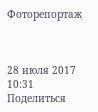Фоторепортаж



28 июля 2017
10:31
Поделиться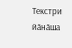Текстри йӑнӑша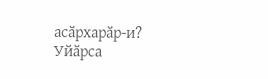асӑрхарӑр-и?
Уйӑрса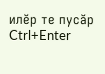илӗр те пусӑр Ctrl+Enter